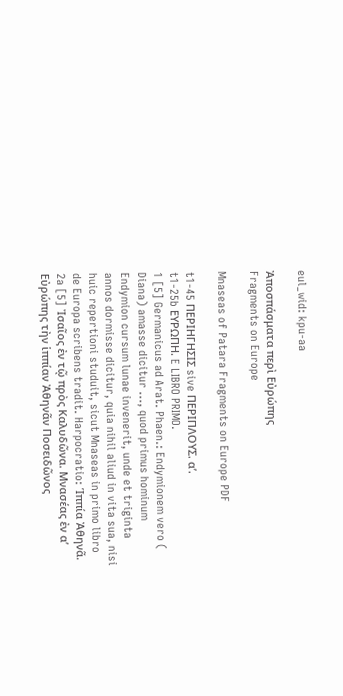eul_wid: kpu-aa

Ἀποσπάσματα περὶ Εὐρώπης
Fragments on Europe

Mnaseas of Patara Fragments on Europe PDF

t1-45 ΠΕΡΙΗΓΗΣΙΣ sive ΠΕΡΙΠΛΟΥΣ. αʹ.
t1-25b ΕΥΡΩΠΗ. E LIBRO PRIMO.
1 [5] Germanicus ad Arat. Phaen.: Endymionem vero ( Diana) amasse dicitur ..., quod primus hominum Endymion cursum lunae invenerit, unde et triginta annos dormisse dicitur, quia nihil aliud in vita sua, nisi huic repertioni studuit, sicut Mnaseas in primo libro de Europa scribens tradit. Harpocratio: Ἱππία Ἀθηνᾶ.
2a [5] Ἰσαῖος ἐν τῷ πρὸς Καλυδῶνα. Μνασέας ἐν αʹ Εὐρώπης τὴν ἱππίαν Ἀθηνᾶν Ποσειδῶνος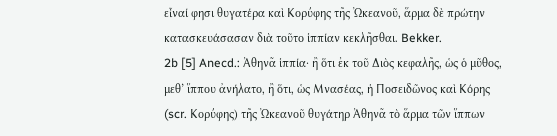εἶναί φησι θυγατέρα καὶ Κορύφης τῆς Ὠκεανοῦ, ἅρμα δὲ πρώτην κατασκευάσασαν διὰ τοῦτο ἱππίαν κεκλῆσθαι. Bekker.
2b [5] Anecd.: Ἀθηνᾶ ἱππία· ἢ ὅτι ἐκ τοῦ Διὸς κεφαλῆς, ὡς ὁ μῦθος, μεθ’ ἵππου ἀνήλατο, ἢ ὅτι, ὡς Μνασέας, ἡ Ποσειδῶνος καὶ Κόρης (scr. Κορύφης) τῆς Ὠκεανοῦ θυγάτηρ Ἀθηνᾶ τὸ ἅρμα τῶν ἵππων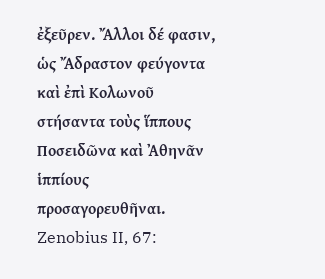ἐξεῦρεν. Ἄλλοι δέ φασιν, ὡς Ἄδραστον φεύγοντα καὶ ἐπὶ Κολωνοῦ στήσαντα τοὺς ἵππους Ποσειδῶνα καὶ Ἀθηνᾶν ἱππίους προσαγορευθῆναι. Zenobius II, 67: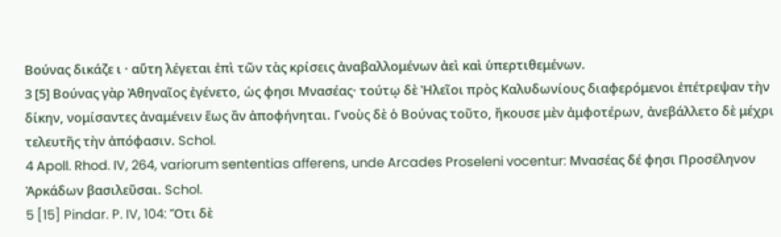Βούνας δικάζε ι · αὕτη λέγεται ἐπὶ τῶν τὰς κρίσεις ἀναβαλλομένων ἀεὶ καὶ ὑπερτιθεμένων.
3 [5] Βούνας γὰρ Ἀθηναῖος ἐγένετο, ὡς φησι Μνασέας· τούτῳ δὲ Ἠλεῖοι πρὸς Καλυδωνίους διαφερόμενοι ἐπέτρεψαν τὴν δίκην, νομίσαντες ἀναμένειν ἕως ἂν ἀποφήνηται. Γνοὺς δὲ ὁ Βούνας τοῦτο, ἤκουσε μὲν ἀμφοτέρων, ἀνεβάλλετο δὲ μέχρι τελευτῆς τὴν ἀπόφασιν. Schol.
4 Apoll. Rhod. IV, 264, variorum sententias afferens, unde Arcades Proseleni vocentur: Μνασέας δέ φησι Προσέληνον Ἀρκάδων βασιλεῦσαι. Schol.
5 [15] Pindar. P. IV, 104: Ὅτι δὲ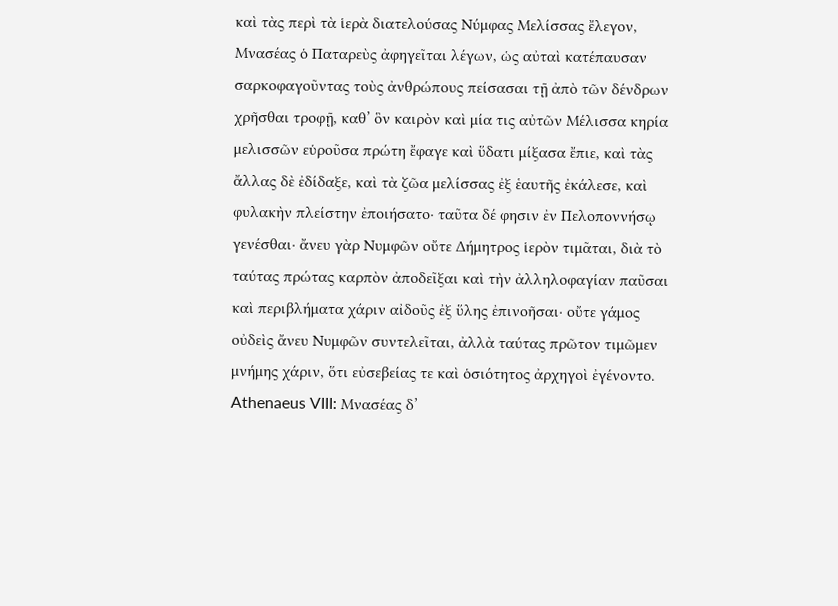καὶ τὰς περὶ τὰ ἱερὰ διατελούσας Νύμφας Μελίσσας ἔλεγον, Μνασέας ὁ Παταρεὺς ἀφηγεῖται λέγων, ὡς αὐταὶ κατέπαυσαν σαρκοφαγοῦντας τοὺς ἀνθρώπους πείσασαι τῇ ἀπὸ τῶν δένδρων χρῆσθαι τροφῇ, καθ’ ὃν καιρὸν καὶ μία τις αὐτῶν Μέλισσα κηρία μελισσῶν εὑροῦσα πρώτη ἔφαγε καὶ ὕδατι μίξασα ἔπιε, καὶ τὰς ἄλλας δὲ ἐδίδαξε, καὶ τὰ ζῶα μελίσσας ἐξ ἑαυτῆς ἐκάλεσε, καὶ φυλακὴν πλείστην ἐποιήσατο· ταῦτα δέ φησιν ἐν Πελοποννήσῳ γενέσθαι· ἄνευ γὰρ Νυμφῶν οὔτε Δήμητρος ἱερὸν τιμᾶται, διὰ τὸ ταύτας πρώτας καρπὸν ἀποδεῖξαι καὶ τὴν ἀλληλοφαγίαν παῦσαι καὶ περιβλήματα χάριν αἰδοῦς ἐξ ὕλης ἐπινοῆσαι· οὔτε γάμος οὐδεὶς ἄνευ Νυμφῶν συντελεῖται, ἀλλὰ ταύτας πρῶτον τιμῶμεν μνήμης χάριν, ὅτι εὐσεβείας τε καὶ ὁσιότητος ἀρχηγοὶ ἐγένοντο. Athenaeus VIII: Μνασέας δ’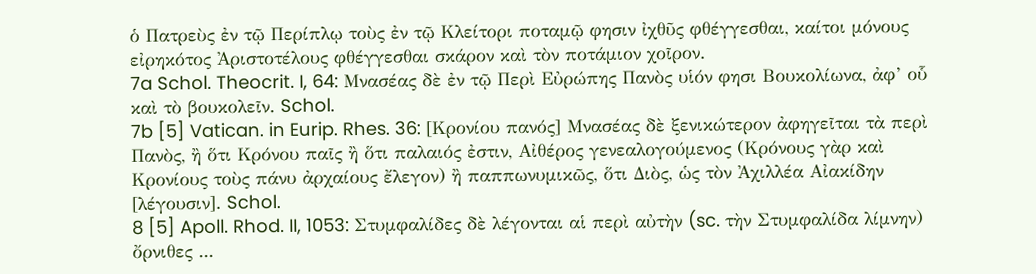ὁ Πατρεὺς ἐν τῷ Περίπλῳ τοὺς ἐν τῷ Κλείτορι ποταμῷ φησιν ἰχθῦς φθέγγεσθαι, καίτοι μόνους εἰρηκότος Ἀριστοτέλους φθέγγεσθαι σκάρον καὶ τὸν ποτάμιον χοῖρον.
7a Schol. Theocrit. I, 64: Μνασέας δὲ ἐν τῷ Περὶ Εὐρώπης Πανὸς υἱόν φησι Βουκολίωνα, ἀφ’ οὗ καὶ τὸ βουκολεῖν. Schol.
7b [5] Vatican. in Eurip. Rhes. 36: [Κρονίου πανός] Μνασέας δὲ ξενικώτερον ἀφηγεῖται τὰ περὶ Πανὸς, ἢ ὅτι Κρόνου παῖς ἢ ὅτι παλαιός ἐστιν, Αἰθέρος γενεαλογούμενος (Κρόνους γὰρ καὶ Κρονίους τοὺς πάνυ ἀρχαίους ἔλεγον) ἢ παππωνυμικῶς, ὅτι Διὸς, ὡς τὸν Ἀχιλλέα Αἰακίδην [λέγουσιν]. Schol.
8 [5] Apoll. Rhod. II, 1053: Στυμφαλίδες δὲ λέγονται αἱ περὶ αὐτὴν (sc. τὴν Στυμφαλίδα λίμνην) ὄρνιθες ...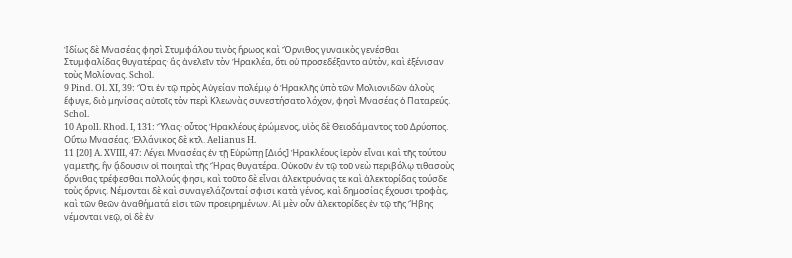Ἰδίως δὲ Μνασέας φησὶ Στυμφάλου τινὸς ἥρωος καὶ Ὄρνιθος γυναικὸς γενέσθαι Στυμφαλίδας θυγατέρας· ἃς ἀνελεῖν τὸν Ἡρακλέα, ὅτι οὐ προσεδέξαντο αὐτὸν, καὶ ἐξένισαν τοὺς Μολίονας. Schol.
9 Pind. Ol. XI, 39: Ὅτι ἐν τῷ πρὸς Αὐγείαν πολέμῳ ὁ Ἡρακλῆς ὑπὸ τῶν Μολιονιδῶν ἁλοὺς ἔφυγε, διὸ μηνίσας αὐτοῖς τὸν περὶ Κλεωνὰς συνεστήσατο λόχον, φησὶ Μνασέας ὁ Παταρεύς. Schol.
10 Apoll. Rhod. I, 131: Ὕλας· οὗτος Ἡρακλέους ἐρώμενος, υἱὸς δὲ Θειοδάμαντος τοῦ Δρύοπος. Οὕτω Μνασέας. Ἑλλάνικος δὲ κτλ. Aelianus H.
11 [20] A. XVIII, 47: Λέγει Μνασέας ἐν τῇ Εὐρώπῃ [Διός] Ἡρακλέους ἱερὸν εἶναι καὶ τῆς τούτου γαμετῆς, ἣν ᾄδουσιν οἱ ποιηταὶ τῆς Ἥρας θυγατέρα. Οὐκοῦν ἐν τῷ τοῦ νεὼ περιβόλῳ τιθασοὺς ὄρνιθας τρέφεσθαι πολλούς φησι, καὶ τοῦτο δὲ εἶναι ἀλεκτρυόνας τε καὶ ἀλεκτορίδας τούσδε τοὺς ὄρνις. Νέμονται δὲ καὶ συναγελάζονταί σφισι κατὰ γένος, καὶ δημοσίας ἔχουσι τροφὰς, καὶ τῶν θεῶν ἀναθήματά εἰσι τῶν προειρημένων. Αἱ μὲν οὖν ἀλεκτορίδες ἐν τῷ τῆς Ἥβης νέμονται νεῷ, οἱ δὲ ἐν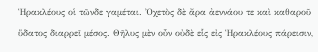Ἡρακλέους οἱ τῶνδε γαμέται. Ὀχετὸς δὲ ἄρα ἀεννάου τε καὶ καθαροῦ ὕδατος διαρρεῖ μέσος. Θῆλυς μὲν οὖν οὐδὲ εἷς εἰς Ἡρακλέους πάρεισιν,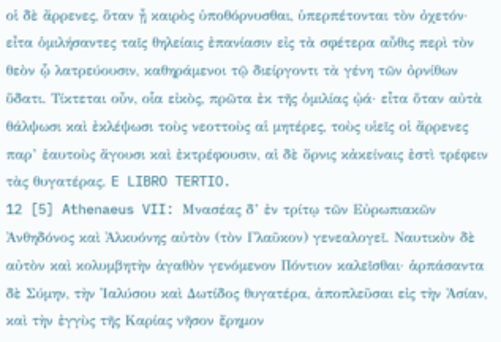οἱ δὲ ἄρρενες, ὅταν ᾖ καιρὸς ὑποθόρνυσθαι, ὑπερπέτονται τὸν ὀχετόν· εἶτα ὁμιλήσαντες ταῖς θηλείαις ἐπανίασιν εἰς τὰ σφέτερα αὖθις περὶ τὸν θεὸν ᾧ λατρεύουσιν, καθηράμενοι τῷ διείργοντι τὰ γένη τῶν ὀρνίθων ὕδατι. Τίκτεται οὖν, οἷα εἰκὸς, πρῶτα ἐκ τῆς ὁμιλίας ᾠά· εἶτα ὅταν αὐτὰ θάλψωσι καὶ ἐκλέψωσι τοὺς νεοττοὺς αἱ μητέρες, τοὺς υἱεῖς οἱ ἄρρενες παρ’ ἑαυτοὺς ἄγουσι καὶ ἐκτρέφουσιν, αἱ δὲ ὄρνις κἀκείναις ἐστὶ τρέφειν τὰς θυγατέρας. E LIBRO TERTIO.
12 [5] Athenaeus VII: Μνασέας δ’ ἐν τρίτῳ τῶν Εὐρωπιακῶν Ἀνθηδόνος καὶ Ἀλκυόνης αὐτὸν (τὸν Γλαῦκον) γενεαλογεῖ. Ναυτικὸν δὲ αὐτὸν καὶ κολυμβητὴν ἀγαθὸν γενόμενον Πόντιον καλεῖσθαι· ἁρπάσαντα δὲ Σύμην, τὴν Ἰαλύσου καὶ Δωτίδος θυγατέρα, ἀποπλεῦσαι εἰς τὴν Ἀσίαν, καὶ τὴν ἐγγὺς τῆς Καρίας νῆσον ἔρημον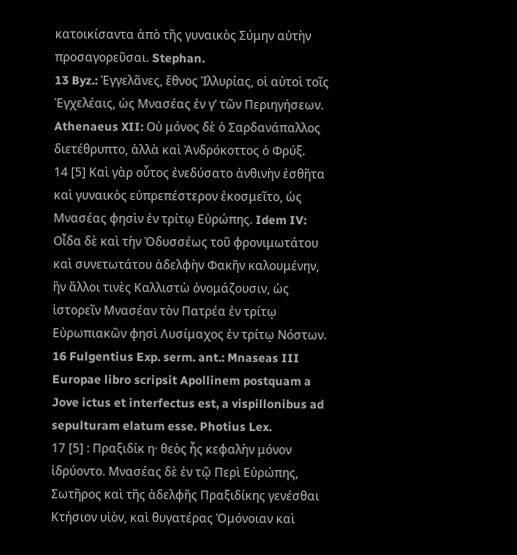κατοικίσαντα ἀπὸ τῆς γυναικὸς Σύμην αὐτὴν προσαγορεῦσαι. Stephan.
13 Byz.: Ἐγγελᾶνες, ἔθνος Ἰλλυρίας, οἱ αὐτοὶ τοῖς Ἐγχελέαις, ὡς Μνασέας ἐν γʹ τῶν Περιηγήσεων. Athenaeus XII: Οὐ μόνος δὲ ὁ Σαρδανάπαλλος διετέθρυπτο, ἀλλὰ καὶ Ἀνδρόκοττος ὁ Φρύξ.
14 [5] Καὶ γὰρ οὗτος ἐνεδύσατο ἀνθινὴν ἐσθῆτα καὶ γυναικὸς εὐπρεπέστερον ἐκοσμεῖτο, ὡς Μνασέας φησὶν ἐν τρίτῳ Εὐρώπης. Idem IV: Οἶδα δὲ καὶ τὴν Ὀδυσσέως τοῦ φρονιμωτάτου καὶ συνετωτάτου ἀδελφὴν Φακῆν καλουμένην, ἣν ἄλλοι τινὲς Καλλιστὼ ὀνομάζουσιν, ὡς ἱστορεῖν Μνασέαν τὸν Πατρέα ἐν τρίτῳ Εὐρωπιακῶν φησὶ Λυσίμαχος ἐν τρίτῳ Νόστων.
16 Fulgentius Exp. serm. ant.: Mnaseas III Europae libro scripsit Apollinem postquam a Jove ictus et interfectus est, a vispillonibus ad sepulturam elatum esse. Photius Lex.
17 [5] : Πραξιδίκ η· θεὸς ἧς κεφαλὴν μόνον ἱδρύοντο. Μνασέας δὲ ἐν τῷ Περὶ Εὐρώπης, Σωτῆρος καὶ τῆς ἀδελφῆς Πραξιδίκης γενέσθαι Κτήσιον υἱὸν, καὶ θυγατέρας Ὁμόνοιαν καὶ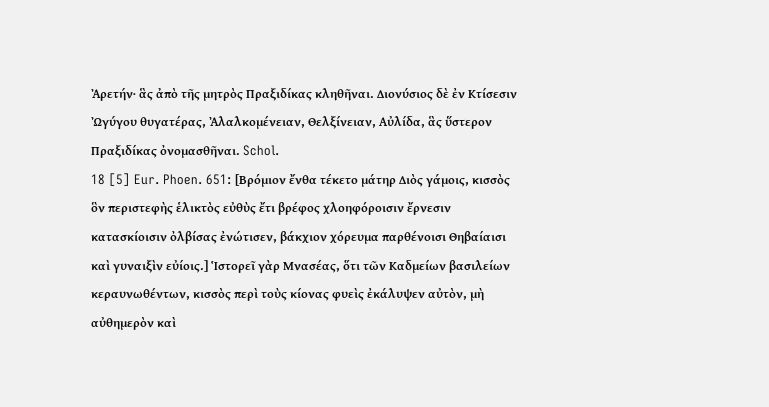Ἀρετήν· ἃς ἀπὸ τῆς μητρὸς Πραξιδίκας κληθῆναι. Διονύσιος δὲ ἐν Κτίσεσιν Ὠγύγου θυγατέρας, Ἀλαλκομένειαν, Θελξίνειαν, Αὐλίδα, ἃς ὕστερον Πραξιδίκας ὀνομασθῆναι. Schol.
18 [5] Eur. Phoen. 651: [Βρόμιον ἔνθα τέκετο μάτηρ Διὸς γάμοις, κισσὸς ὃν περιστεφὴς ἑλικτὸς εὐθὺς ἔτι βρέφος χλοηφόροισιν ἔρνεσιν κατασκίοισιν ὀλβίσας ἐνώτισεν, βάκχιον χόρευμα παρθένοισι Θηβαίαισι καὶ γυναιξὶν εὐίοις.] Ἱστορεῖ γὰρ Μνασέας, ὅτι τῶν Καδμείων βασιλείων κεραυνωθέντων, κισσὸς περὶ τοὺς κίονας φυεὶς ἐκάλυψεν αὐτὸν, μὴ αὐθημερὸν καὶ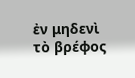ἐν μηδενὶ τὸ βρέφος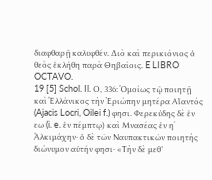διαφθαρῇ καλυφθέν. Διὸ καὶ περικιόνιος ὁ θεὸς ἐκλήθη παρὰ Θηβαίοις. E LIBRO OCTAVO.
19 [5] Schol. Il. Ο, 336: Ὁμοίως τῷ ποιητῇ καὶ Ἑλλάνικος τὴν Ἐριώπην μητέρα Αἴαντός (Ajacis Locri, Oilei f.) φησι. Φερεκύδης δὲ ἐν εω (i. e. ἐν πέμπτῳ) καὶ Μνασέας ἐν ηʹ Ἀλκιμάχην· ὁ δὲ τῶν Ναυπακτικῶν ποιητὴς διώνυμον αὐτήν φησι· «Τὴν δὲ μεθ’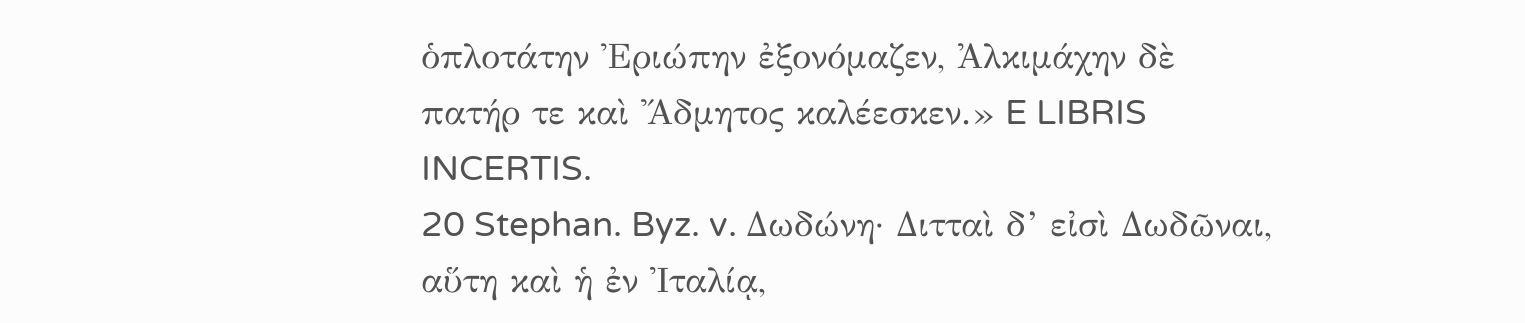ὁπλοτάτην Ἐριώπην ἐξονόμαζεν, Ἀλκιμάχην δὲ πατήρ τε καὶ Ἄδμητος καλέεσκεν.» E LIBRIS INCERTIS.
20 Stephan. Byz. v. Δωδώνη· Διτταὶ δ’ εἰσὶ Δωδῶναι, αὕτη καὶ ἡ ἐν Ἰταλίᾳ,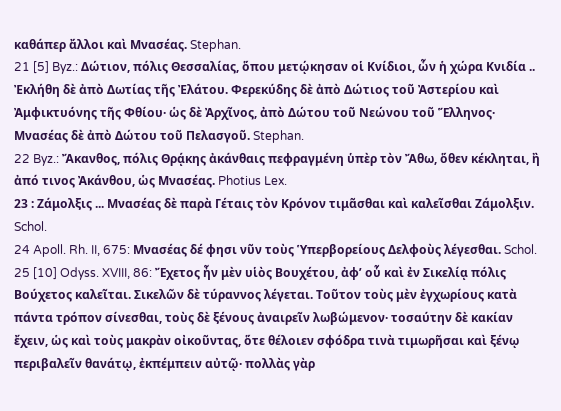καθάπερ ἄλλοι καὶ Μνασέας. Stephan.
21 [5] Byz.: Δώτιον, πόλις Θεσσαλίας, ὅπου μετῴκησαν οἱ Κνίδιοι, ὧν ἡ χώρα Κνιδία .. Ἐκλήθη δὲ ἀπὸ Δωτίας τῆς Ἐλάτου. Φερεκύδης δὲ ἀπὸ Δώτιος τοῦ Ἀστερίου καὶ Ἀμφικτυόνης τῆς Φθίου· ὡς δὲ Ἀρχῖνος, ἀπὸ Δώτου τοῦ Νεώνου τοῦ Ἕλληνος· Μνασέας δὲ ἀπὸ Δώτου τοῦ Πελασγοῦ. Stephan.
22 Byz.: Ἄκανθος, πόλις Θρᾴκης ἀκάνθαις πεφραγμένη ὑπὲρ τὸν Ἄθω, ὅθεν κέκληται, ἢ ἀπό τινος Ἀκάνθου, ὡς Μνασέας. Photius Lex.
23 : Ζάμολξις ... Μνασέας δὲ παρὰ Γέταις τὸν Κρόνον τιμᾶσθαι καὶ καλεῖσθαι Ζάμολξιν. Schol.
24 Apoll. Rh. II, 675: Μνασέας δέ φησι νῦν τοὺς Ὑπερβορείους Δελφοὺς λέγεσθαι. Schol.
25 [10] Odyss. XVIII, 86: Ἔχετος ἦν μὲν υἱὸς Βουχέτου, ἀφ’ οὗ καὶ ἐν Σικελίᾳ πόλις Βούχετος καλεῖται. Σικελῶν δὲ τύραννος λέγεται. Τοῦτον τοὺς μὲν ἐγχωρίους κατὰ πάντα τρόπον σίνεσθαι, τοὺς δὲ ξένους ἀναιρεῖν λωβώμενον· τοσαύτην δὲ κακίαν ἔχειν, ὡς καὶ τοὺς μακρὰν οἰκοῦντας, ὅτε θέλοιεν σφόδρα τινὰ τιμωρῆσαι καὶ ξένῳ περιβαλεῖν θανάτῳ, ἐκπέμπειν αὐτῷ· πολλὰς γὰρ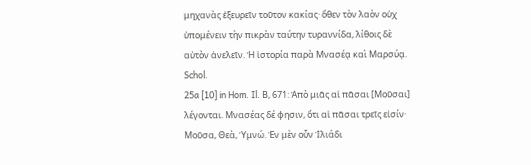μηχανὰς ἐξευρεῖν τοῦτον κακίας· ὅθεν τὸν λαὸν οὐχ ὑπομένειν τὴν πικρὰν ταύτην τυραννίδα, λίθοις δὲ αὐτὸν ἀνελεῖν. Ἡ ἱστορία παρὰ Μνασέᾳ καὶ Μαρσύᾳ. Schol.
25a [10] in Hom. Il. Β, 671: Ἀπὸ μιᾶς αἱ πᾶσαι [Μοῦσαι] λέγονται. Μνασέας δέ φησιν, ὅτι αἱ πᾶσαι τρεῖς εἰσίν· Μοῦσα, Θεὰ, Ὑμνώ. Ἐν μὲν οὖν Ἰλιάδι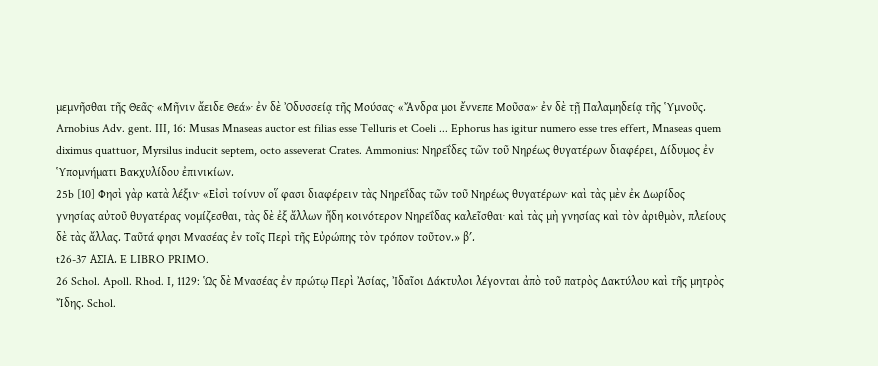μεμνῆσθαι τῆς Θεᾶς· «Μῆνιν ἄειδε Θεά»· ἐν δὲ Ὀδυσσείᾳ τῆς Μούσας· «Ἄνδρα μοι ἔννεπε Μοῦσα»· ἐν δὲ τῇ Παλαμηδείᾳ τῆς Ὑμνοῦς. Arnobius Adv. gent. III, 16: Musas Mnaseas auctor est filias esse Telluris et Coeli ... Ephorus has igitur numero esse tres effert, Mnaseas quem diximus quattuor, Myrsilus inducit septem, octo asseverat Crates. Ammonius: Νηρεΐδες τῶν τοῦ Νηρέως θυγατέρων διαφέρει, Δίδυμος ἐν Ὑπομνήματι Βακχυλίδου ἐπινικίων.
25b [10] Φησὶ γὰρ κατὰ λέξιν· «Εἰσὶ τοίνυν οἵ φασι διαφέρειν τὰς Νηρεΐδας τῶν τοῦ Νηρέως θυγατέρων· καὶ τὰς μὲν ἐκ Δωρίδος γνησίας αὐτοῦ θυγατέρας νομίζεσθαι, τὰς δὲ ἐξ ἄλλων ἤδη κοινότερον Νηρεΐδας καλεῖσθαι· καὶ τὰς μὴ γνησίας καὶ τὸν ἀριθμὸν, πλείους δὲ τὰς ἄλλας. Ταῦτά φησι Μνασέας ἐν τοῖς Περὶ τῆς Εὐρώπης τὸν τρόπον τοῦτον.» βʹ.
t26-37 ΑΣΙΑ. E LIBRO PRIMO.
26 Schol. Apoll. Rhod. I, 1129: Ὡς δὲ Μνασέας ἐν πρώτῳ Περὶ Ἀσίας, Ἰδαῖοι Δάκτυλοι λέγονται ἀπὸ τοῦ πατρὸς Δακτύλου καὶ τῆς μητρὸς Ἴδης. Schol.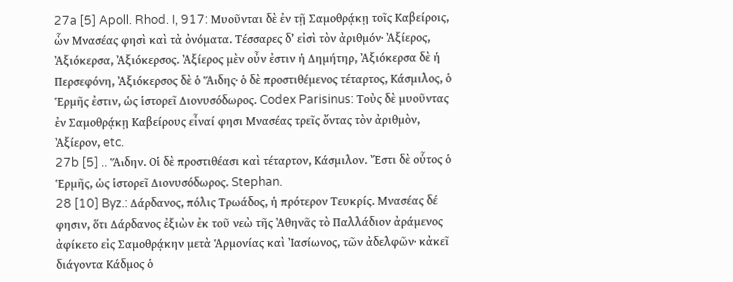27a [5] Apoll. Rhod. I, 917: Μυοῦνται δὲ ἐν τῇ Σαμοθρᾴκῃ τοῖς Καβείροις, ὧν Μνασέας φησὶ καὶ τὰ ὀνόματα. Τέσσαρες δ’ εἰσὶ τὸν ἀριθμόν· Ἀξίερος, Ἀξιόκερσα, Ἀξιόκερσος. Ἀξίερος μὲν οὖν ἐστιν ἡ Δημήτηρ, Ἀξιόκερσα δὲ ἡ Περσεφόνη, Ἀξιόκερσος δὲ ὁ ᾍδης· ὁ δὲ προστιθέμενος τέταρτος, Κάσμιλος, ὁ Ἑρμῆς ἐστιν, ὡς ἱστορεῖ Διονυσόδωρος. Codex Parisinus: Τοὺς δὲ μυοῦντας ἐν Σαμοθρᾴκῃ Καβείρους εἶναί φησι Μνασέας τρεῖς ὄντας τὸν ἀριθμὸν, Ἀξίερον, etc.
27b [5] .. ᾍδην. Οἱ δὲ προστιθέασι καὶ τέταρτον, Κάσμιλον. Ἔστι δὲ οὗτος ὁ Ἑρμῆς, ὡς ἱστορεῖ Διονυσόδωρος. Stephan.
28 [10] Byz.: Δάρδανος, πόλις Τρωάδος, ἡ πρότερον Τευκρίς. Μνασέας δέ φησιν, ὅτι Δάρδανος ἐξιὼν ἐκ τοῦ νεὼ τῆς Ἀθηνᾶς τὸ Παλλάδιον ἀράμενος ἀφίκετο εἰς Σαμοθρᾴκην μετὰ Ἁρμονίας καὶ Ἰασίωνος, τῶν ἀδελφῶν· κἀκεῖ διάγοντα Κάδμος ὁ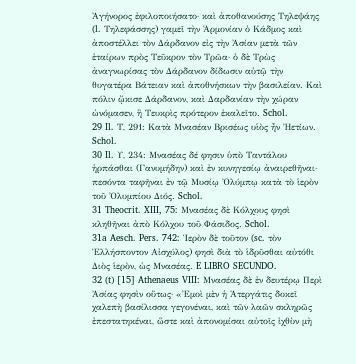Ἀγήνορος ἐφιλοποιήσατο· καὶ ἀποθανούσης Τηλεψάης (l. Τηλεφάσσης) γαμεῖ τὴν Ἁρμονίαν ὁ Κάδμος καὶ ἀποστέλλει τὸν Δάρδανον εἰς τὴν Ἀσίαν μετὰ τῶν ἑταίρων πρὸς Τεῦκρον τὸν Τρῶα· ὁ δὲ Τρὼς ἀναγνωρίσας τὸν Δάρδανον δίδωσιν αὐτῷ τὴν θυγατέρα Βάτειαν καὶ ἀποθνήσκων τὴν βασιλείαν. Καὶ πόλιν ᾤκισε Δάρδανον, καὶ Δαρδανίαν τὴν χώραν ὠνόμασεν, ἣ Τευκρὶς πρότερον ἐκαλεῖτο. Schol.
29 Il. Τ, 291: Κατὰ Μνασέαν Βρισέως υἱὸς ἦν Ἠετίων. Schol.
30 Il. Υ, 234: Μνασέας δέ φησιν ὑπὸ Ταντάλου ἡρπάσθαι (Γανυμήδην) καὶ ἐν κυνηγεσίῳ ἀναιρεθῆναι· πεσόντα ταφῆναι ἐν τῷ Μυσίῳ Ὀλύμπῳ κατὰ τὸ ἱερὸν τοῦ Ὀλυμπίου Διός. Schol.
31 Theocrit. XIII, 75: Μνασέας δὲ Κόλχους φησὶ κληθῆναι ἀπὸ Κόλχου τοῦ Φάσιδος. Schol.
31a Aesch. Pers. 742: Ἱερὸν δὲ τοῦτον (sc. τὸν Ἑλλήσποντον Αἰσχύλος) φησὶ διὰ τὸ ἱδρῦσθαι αὐτόθι Διὸς ἱερὸν, ὡς Μνασέας. E LIBRO SECUNDO.
32 (t) [15] Athenaeus VIII: Μνασέας δὲ ἐν δευτέρῳ Περὶ Ἀσίας φησὶν οὕτως· «Ἐμοὶ μὲν ἡ Ἀτεργάτις δοκεῖ χαλεπὴ βασίλισσα γεγονέναι, καὶ τῶν λαῶν σκληρῶς ἐπεστατηκέναι, ὥστε καὶ ἀπονομίσαι αὐτοῖς ἰχθὺν μὴ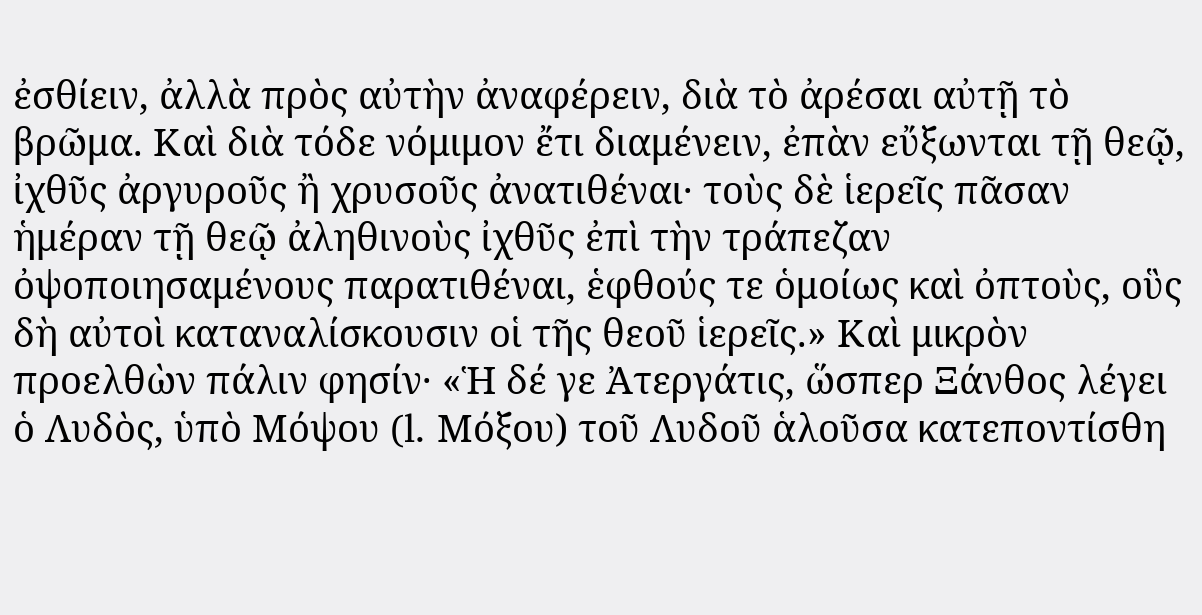ἐσθίειν, ἀλλὰ πρὸς αὐτὴν ἀναφέρειν, διὰ τὸ ἀρέσαι αὐτῇ τὸ βρῶμα. Καὶ διὰ τόδε νόμιμον ἔτι διαμένειν, ἐπὰν εὔξωνται τῇ θεῷ, ἰχθῦς ἀργυροῦς ἢ χρυσοῦς ἀνατιθέναι· τοὺς δὲ ἱερεῖς πᾶσαν ἡμέραν τῇ θεῷ ἀληθινοὺς ἰχθῦς ἐπὶ τὴν τράπεζαν ὀψοποιησαμένους παρατιθέναι, ἑφθούς τε ὁμοίως καὶ ὀπτοὺς, οὓς δὴ αὐτοὶ καταναλίσκουσιν οἱ τῆς θεοῦ ἱερεῖς.» Καὶ μικρὸν προελθὼν πάλιν φησίν· «Ἡ δέ γε Ἀτεργάτις, ὥσπερ Ξάνθος λέγει ὁ Λυδὸς, ὑπὸ Μόψου (l. Μόξου) τοῦ Λυδοῦ ἁλοῦσα κατεποντίσθη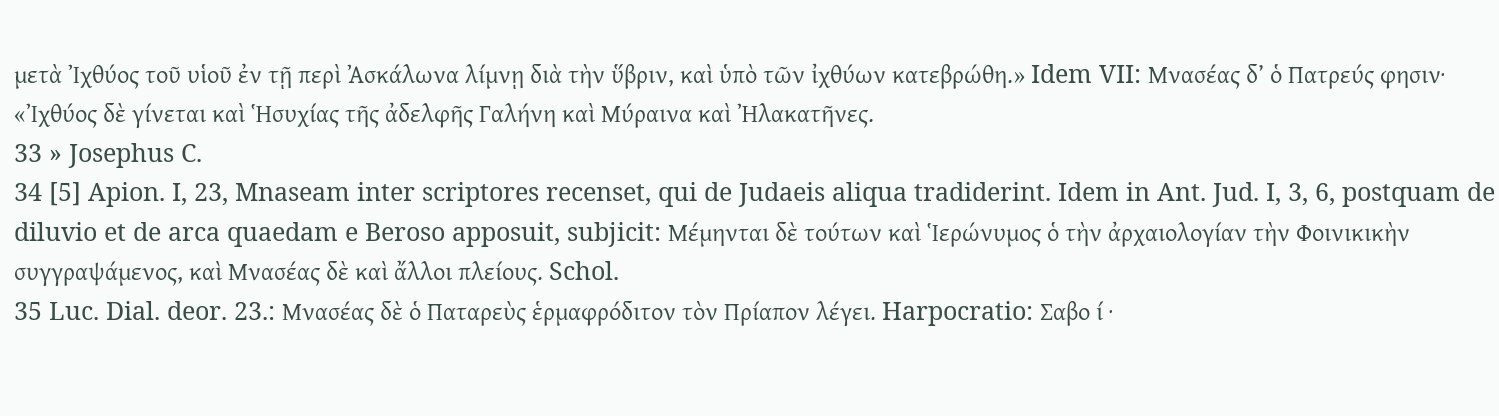μετὰ Ἰχθύος τοῦ υἱοῦ ἐν τῇ περὶ Ἀσκάλωνα λίμνῃ διὰ τὴν ὕβριν, καὶ ὑπὸ τῶν ἰχθύων κατεβρώθη.» Idem VII: Μνασέας δ’ ὁ Πατρεύς φησιν· «Ἰχθύος δὲ γίνεται καὶ Ἡσυχίας τῆς ἀδελφῆς Γαλήνη καὶ Μύραινα καὶ Ἠλακατῆνες.
33 » Josephus C.
34 [5] Apion. I, 23, Mnaseam inter scriptores recenset, qui de Judaeis aliqua tradiderint. Idem in Ant. Jud. I, 3, 6, postquam de diluvio et de arca quaedam e Beroso apposuit, subjicit: Μέμηνται δὲ τούτων καὶ Ἱερώνυμος ὁ τὴν ἀρχαιολογίαν τὴν Φοινικικὴν συγγραψάμενος, καὶ Μνασέας δὲ καὶ ἄλλοι πλείους. Schol.
35 Luc. Dial. deor. 23.: Μνασέας δὲ ὁ Παταρεὺς ἑρμαφρόδιτον τὸν Πρίαπον λέγει. Harpocratio: Σαβο ί ·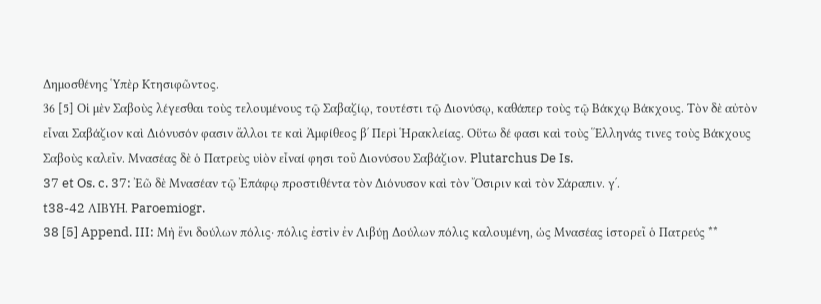Δημοσθένης Ὑπὲρ Κτησιφῶντος.
36 [5] Οἱ μὲν Σαβοὺς λέγεσθαι τοὺς τελουμένους τῷ Σαβαζίῳ, τουτέστι τῷ Διονύσῳ, καθάπερ τοὺς τῷ Βάκχῳ Βάκχους. Τὸν δὲ αὐτὸν εἶναι Σαβάζιον καὶ Διόνυσόν φασιν ἄλλοι τε καὶ Ἀμφίθεος βʹ Περὶ Ἡρακλείας. Οὕτω δέ φασι καὶ τοὺς Ἕλληνάς τινες τοὺς Βάκχους Σαβοὺς καλεῖν. Μνασέας δὲ ὁ Πατρεὺς υἱὸν εἶναί φησι τοῦ Διονύσου Σαβάζιον. Plutarchus De Is.
37 et Os. c. 37: Ἐῶ δὲ Μνασέαν τῷ Ἐπάφῳ προστιθέντα τὸν Διόνυσον καὶ τὸν Ὄσιριν καὶ τὸν Σάραπιν. γʹ.
t38-42 ΛΙΒΥΗ. Paroemiogr.
38 [5] Append. III: Μὴ ἔνι δούλων πόλις· πόλις ἐστὶν ἐν Λιβύῃ Δούλων πόλις καλουμένη, ὡς Μνασέας ἱστορεῖ ὁ Πατρεύς **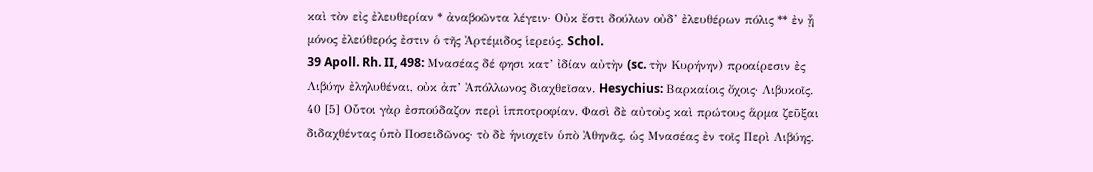καὶ τὸν εἰς ἐλευθερίαν * ἀναβοῶντα λέγειν· Οὐκ ἔστι δούλων οὐδ’ ἐλευθέρων πόλις ** ἐν ᾗ μόνος ἐλεύθερός ἐστιν ὁ τῆς Ἀρτέμιδος ἱερεύς. Schol.
39 Apoll. Rh. II, 498: Μνασέας δέ φησι κατ’ ἰδίαν αὐτὴν (sc. τὴν Κυρήνην) προαίρεσιν ἐς Λιβύην ἐληλυθέναι, οὐκ ἀπ’ Ἀπόλλωνος διαχθεῖσαν. Hesychius: Βαρκαίοις ὄχοις· Λιβυκοῖς.
40 [5] Οὗτοι γὰρ ἐσπούδαζον περὶ ἱπποτροφίαν. Φασὶ δὲ αὐτοὺς καὶ πρώτους ἅρμα ζεῦξαι διδαχθέντας ὑπὸ Ποσειδῶνος· τὸ δὲ ἡνιοχεῖν ὑπὸ Ἀθηνᾶς, ὡς Μνασέας ἐν τοῖς Περὶ Λιβύης.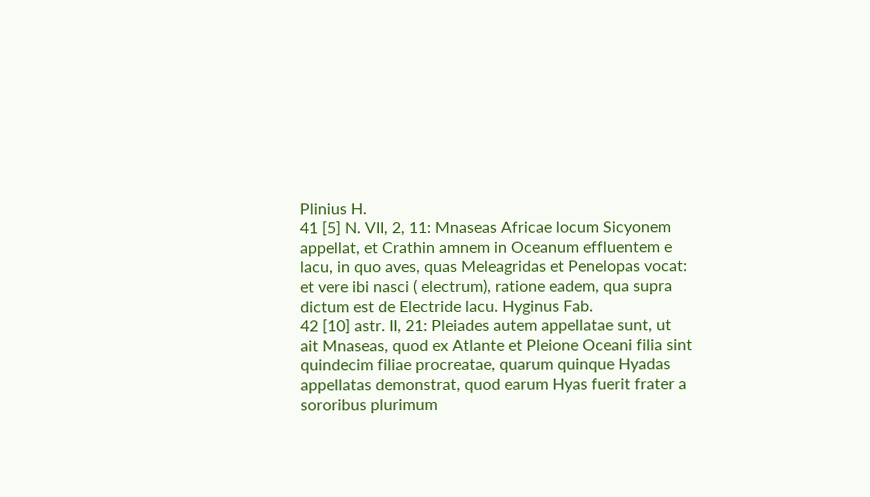Plinius H.
41 [5] N. VII, 2, 11: Mnaseas Africae locum Sicyonem appellat, et Crathin amnem in Oceanum effluentem e lacu, in quo aves, quas Meleagridas et Penelopas vocat: et vere ibi nasci ( electrum), ratione eadem, qua supra dictum est de Electride lacu. Hyginus Fab.
42 [10] astr. II, 21: Pleiades autem appellatae sunt, ut ait Mnaseas, quod ex Atlante et Pleione Oceani filia sint quindecim filiae procreatae, quarum quinque Hyadas appellatas demonstrat, quod earum Hyas fuerit frater a sororibus plurimum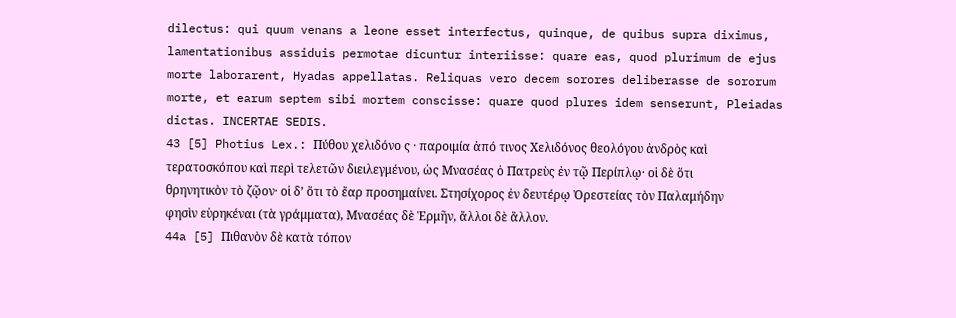dilectus: qui quum venans a leone esset interfectus, quinque, de quibus supra diximus, lamentationibus assiduis permotae dicuntur interiisse: quare eas, quod plurimum de ejus morte laborarent, Hyadas appellatas. Reliquas vero decem sorores deliberasse de sororum morte, et earum septem sibi mortem conscisse: quare quod plures idem senserunt, Pleiadas dictas. INCERTAE SEDIS.
43 [5] Photius Lex.: Πύθου χελιδόνο ς · παροιμία ἀπό τινος Χελιδόνος θεολόγου ἀνδρὸς καὶ τερατοσκόπου καὶ περὶ τελετῶν διειλεγμένου, ὡς Μνασέας ὁ Πατρεὺς ἐν τῷ Περίπλῳ· οἱ δὲ ὅτι θρηνητικὸν τὸ ζῷον· οἱ δ’ ὅτι τὸ ἔαρ προσημαίνει. Στησίχορος ἐν δευτέρῳ Ὀρεστείας τὸν Παλαμήδην φησὶν εὑρηκέναι (τὰ γράμματα), Μνασέας δὲ Ἑρμῆν, ἄλλοι δὲ ἄλλον.
44a [5] Πιθανὸν δὲ κατὰ τόπον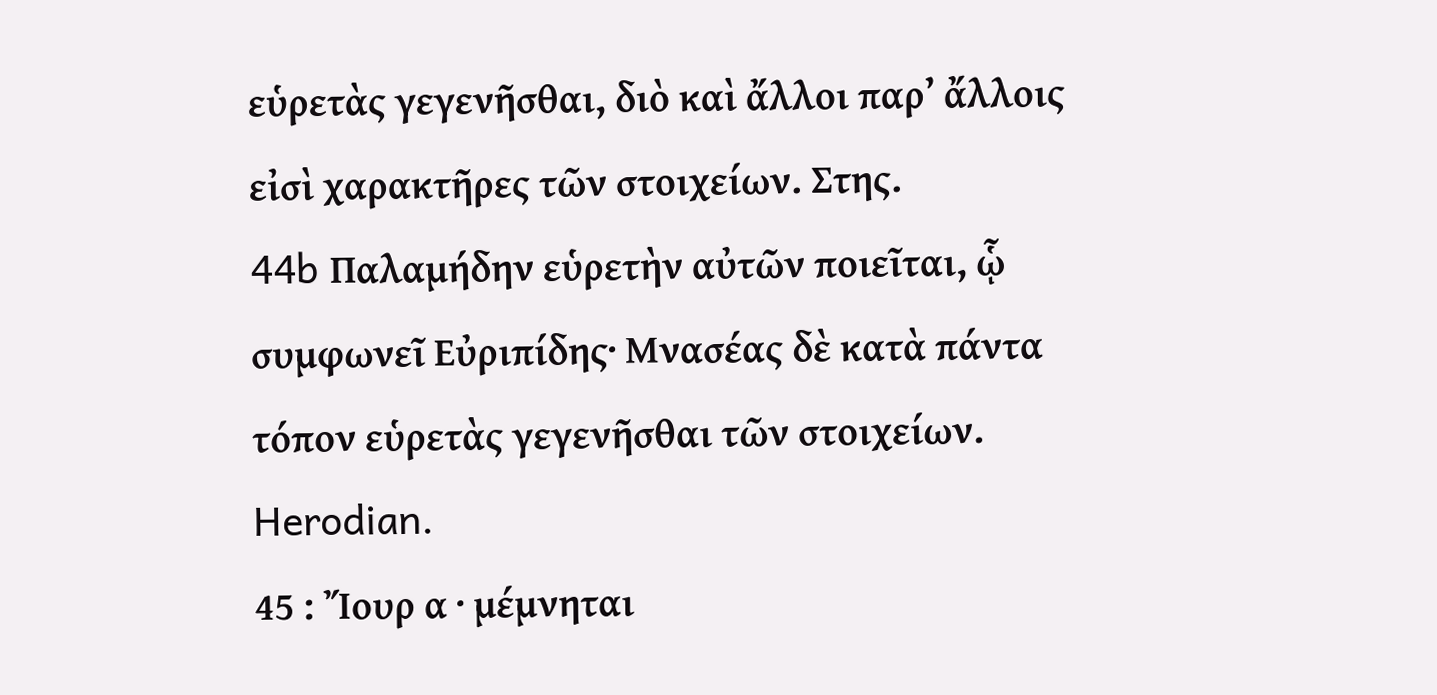εὑρετὰς γεγενῆσθαι, διὸ καὶ ἄλλοι παρ’ ἄλλοις εἰσὶ χαρακτῆρες τῶν στοιχείων. Στης.
44b Παλαμήδην εὑρετὴν αὐτῶν ποιεῖται, ᾧ συμφωνεῖ Εὐριπίδης· Μνασέας δὲ κατὰ πάντα τόπον εὑρετὰς γεγενῆσθαι τῶν στοιχείων. Herodian.
45 : Ἴουρ α · μέμνηται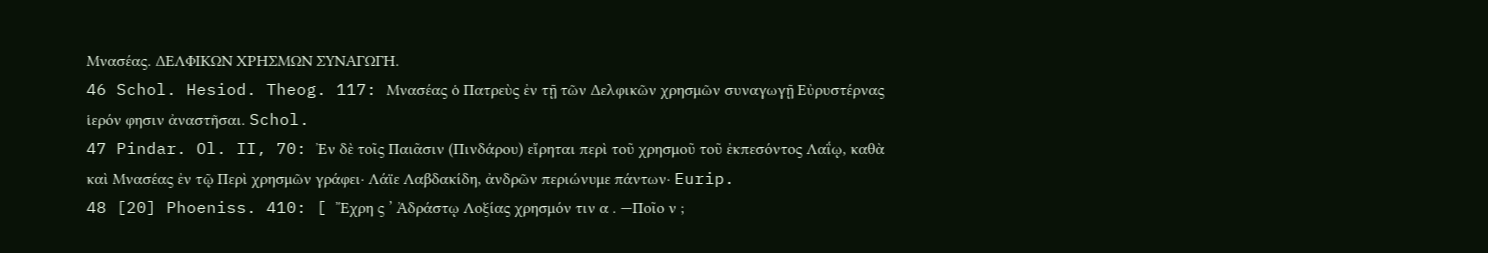Μνασέας. ΔΕΛΦΙΚΩΝ ΧΡΗΣΜΩΝ ΣΥΝΑΓΩΓΗ.
46 Schol. Hesiod. Theog. 117: Μνασέας ὁ Πατρεὺς ἐν τῇ τῶν Δελφικῶν χρησμῶν συναγωγῇ Εὐρυστέρνας ἱερόν φησιν ἀναστῆσαι. Schol.
47 Pindar. Ol. II, 70: Ἐν δὲ τοῖς Παιᾶσιν (Πινδάρου) εἴρηται περὶ τοῦ χρησμοῦ τοῦ ἐκπεσόντος Λαΐῳ, καθὰ καὶ Μνασέας ἐν τῷ Περὶ χρησμῶν γράφει· Λάϊε Λαβδακίδη, ἀνδρῶν περιώνυμε πάντων· Eurip.
48 [20] Phoeniss. 410: [ Ἔχρη ς ’ Ἀδράστῳ Λοξίας χρησμόν τιν α . —Ποῖο ν ;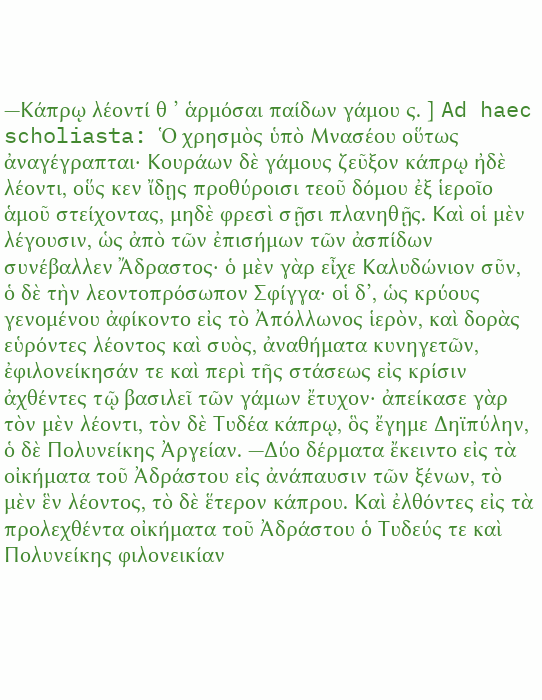—Κάπρῳ λέοντί θ ’ ἁρμόσαι παίδων γάμου ς. ] Ad haec scholiasta: Ὁ χρησμὸς ὑπὸ Μνασέου οὕτως ἀναγέγραπται· Κουράων δὲ γάμους ζεῦξον κάπρῳ ἠδὲ λέοντι, οὕς κεν ἴδῃς προθύροισι τεοῦ δόμου ἐξ ἱεροῖο ἁμοῦ στείχοντας, μηδὲ φρεσὶ σῇσι πλανηθῇς. Καὶ οἱ μὲν λέγουσιν, ὡς ἀπὸ τῶν ἐπισήμων τῶν ἀσπίδων συνέβαλλεν Ἄδραστος· ὁ μὲν γὰρ εἶχε Καλυδώνιον σῦν, ὁ δὲ τὴν λεοντοπρόσωπον Σφίγγα· οἱ δ’, ὡς κρύους γενομένου ἀφίκοντο εἰς τὸ Ἀπόλλωνος ἱερὸν, καὶ δορὰς εὑρόντες λέοντος καὶ συὸς, ἀναθήματα κυνηγετῶν, ἐφιλονείκησάν τε καὶ περὶ τῆς στάσεως εἰς κρίσιν ἀχθέντες τῷ βασιλεῖ τῶν γάμων ἔτυχον· ἀπείκασε γὰρ τὸν μὲν λέοντι, τὸν δὲ Τυδέα κάπρῳ, ὃς ἔγημε Δηϊπύλην, ὁ δὲ Πολυνείκης Ἀργείαν. —Δύο δέρματα ἔκειντο εἰς τὰ οἰκήματα τοῦ Ἀδράστου εἰς ἀνάπαυσιν τῶν ξένων, τὸ μὲν ἓν λέοντος, τὸ δὲ ἕτερον κάπρου. Καὶ ἐλθόντες εἰς τὰ προλεχθέντα οἰκήματα τοῦ Ἀδράστου ὁ Τυδεύς τε καὶ Πολυνείκης φιλονεικίαν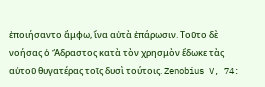ἐποιήσαντο ἄμφω, ἵνα αὐτὰ ἐπάρωσιν. Τοῦτο δὲ νοήσας ὁ Ἄδραστος κατὰ τὸν χρησμὸν ἔδωκε τὰς αὑτοῦ θυγατέρας τοῖς δυσὶ τούτοις. Zenobius V, 74: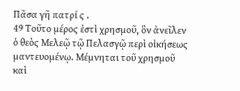Πᾶσα γῆ πατρί ς .
49 Τοῦτο μέρος ἐστὶ χρησμοῦ, ὃν ἀνεῖλεν ὁ θεὸς Μελεῷ τῷ Πελασγῷ περὶ οἰκήσεως μαντευομένῳ. Μέμνηται τοῦ χρησμοῦ καὶ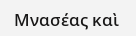Μνασέας καὶ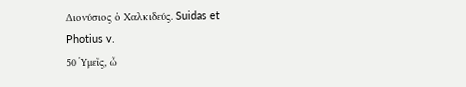Διονύσιος ὁ Χαλκιδεύς. Suidas et Photius v.
50 Ὑμεῖς, ὦ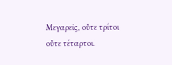Μεγαρεῖς, οὔτε τρίτοι οὔτε τέταρτοι.